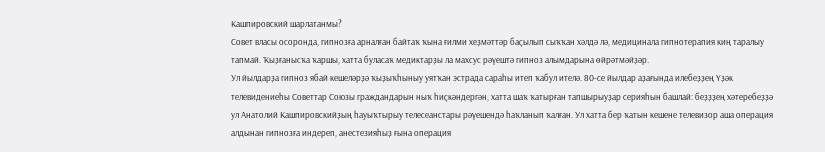Кашпировский шарлатанмы?
Совет власы осоронда, гипнозға арналған байтаҡ ҡына ғилми хеҙмәттәр баҫылып сыҡҡан хәлдә лә, медицинала гипнотерапия киң таралыу тапмай. Ҡыҙғанысҡа ҡаршы, хатта буласаҡ медиктарҙы ла махсус рәүештә гипноз алымдарына өйрәтмәйҙәр.
Ул йылдарҙа гипноз ябай кешеләрҙә ҡыҙыҡһыныу уятҡан эстрада сараһы итеп ҡабул ителә. 80-се йылдар аҙағында илебеҙҙең Үҙәк телевидениеһы Советтар Союзы граждандарын ныҡ һиҫкәндергән, хатта шаҡ ҡатырған тапшырыуҙар серияһын башлай: беҙҙҙең хәтеребеҙҙә ул Анатолий Кашпировскийҙың һауыҡтырыу телесеанстары рәүешендә һаҡланып ҡалған. Ул хатта бер ҡатын кешене телевизор аша операция алдынан гипнозға индереп, анестезияһыҙ ғына операция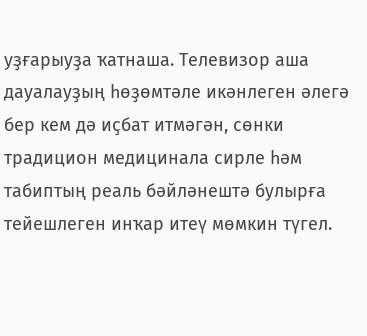уҙғарыуҙа ҡатнаша. Телевизор аша дауалауҙың һөҙөмтәле икәнлеген әлегә бер кем дә иҫбат итмәгән, сөнки традицион медицинала сирле һәм табиптың реаль бәйләнештә булырға тейешлеген инҡар итеү мөмкин түгел.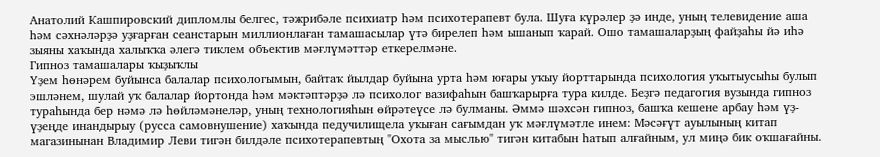Анатолий Кашпировский дипломлы белгес, тәжрибәле психиатр һәм психотерапевт була. Шуға күрәлер ҙә инде, уның телевидение аша һәм сәхнәләрҙә уҙғарған сеанстарын миллионлаған тамашасылар үтә бирелеп һәм ышанып ҡарай. Ошо тамашаларҙың файҙаһы йә иһә зыяны хаҡында халыҡҡа әлегә тиклем объектив мәғлүмәттәр еткерелмәне.
Гипноз тамашалары ҡыҙыҡлы
Үҙем һөнәрем буйынса балалар психологымын, байтаҡ йылдар буйына урта һәм юғары уҡыу йорттарында психология уҡытыусыһы булып эшләнем, шулай уҡ балалар йортонда һәм мәктәптәрҙә лә психолог вазифаһын башҡарырға тура килде. Беҙгә педагогия вузында гипноз тураһында бер нәмә лә һөйләмәнеләр, уның технологияһын өйрәтеүсе лә булманы. Әммә шәхсән гипноз, башҡа кешене арбау һәм үҙ-үҙеңде инандырыу (русса самовнушение) хаҡында педучилищела уҡыған сағымдан уҡ мәғлүмәтле инем: Мәсәғүт ауылының китап магазинынан Владимир Леви тигән билдәле психотерапевтың "Охота за мыслью" тигән китабын һатып алғайным, ул миңә бик оҡшағайны.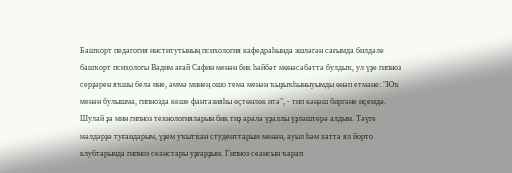Башҡорт педагогия институтының психология кафедраһында эшләгән сағымда билдәле башҡорт психологы Вадим ағай Сафин менән бик һәйбәт мөнәсәбәттә булдыҡ, ул үҙе гипноз серҙәрен яҡшы белә ине, әммә минең ошо тема менән ҡыҙыҡһыныуымды өнәп етмәне: "Юҡ менән булышма, гипнозда кеше фантазияһы өҫтөнлөк итә", - тип кәңәш биргәне иҫемдә.
Шулай ҙа мин гипноз технологияларын бик тиҙ арала үҙаллы үҙләштерә алдым. Тәүге мәлдәрҙә туғандарым, үҙем уҡытҡан студенттарым менән, ауыл һәм хатта ял йорто клубтарында гипноз сеанстары уҙғарҙым. Гипноз сеансын ҡарап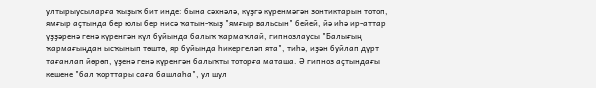ултырыусыларға ҡыҙыҡ бит инде: бына сәхнәлә, күҙгә күренмәгән зонтиктарын тотоп, ямғыр аҫтында бер юлы бер нисә ҡатын-ҡыҙ "ямғыр вальсын" бейей, йә иһә ир-аттар үҙҙәренә генә күренгән күл буйында балыҡ ҡармаҡлай, гипнозлаусы "Балығың ҡармағыңдан ысҡынып төштө, яр буйында һикергеләп ята", тиһә, иҙән буйлап дүрт тағанлап йөрөп, үҙенә генә күренгән балыҡты тоторға маташа. Ә гипноз аҫтындағы кешене "бал ҡорттары саға башлаһа", ул шул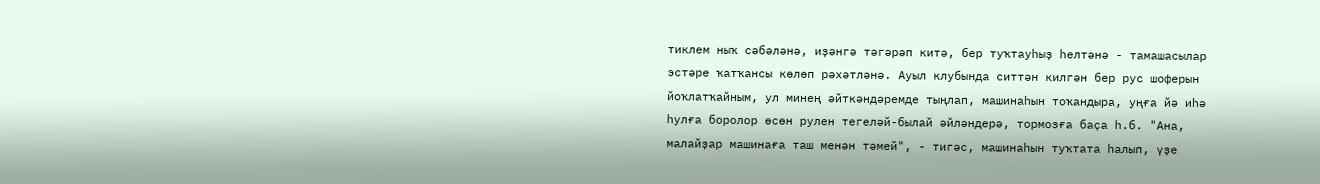тиклем ныҡ сәбәләнә, иҙәнгә тәгәрәп китә, бер туҡтауһыҙ һелтәнә - тамашасылар эстәре ҡатҡансы көлөп рәхәтләнә. Ауыл клубында ситтән килгән бер рус шоферын йоҡлатҡайным, ул минең әйткәндәремде тыңлап, машинаһын тоҡандыра, уңға йә иһә һулға боролор өсөн рулен тегеләй-былай әйләндерә, тормозға баҫа һ.б. "Ана, малайҙар машинаға таш менән тәмей", - тигәс, машинаһын туҡтата һалып, үҙе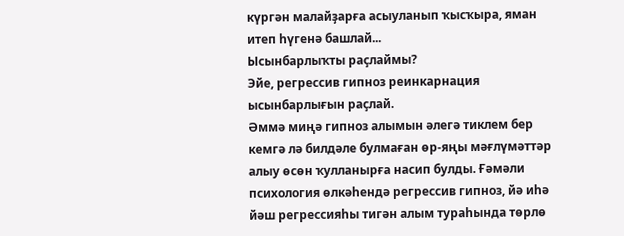күргән малайҙарға асыуланып ҡысҡыра, яман итеп һүгенә башлай...
Ысынбарлыҡты раҫлаймы?
Эйе, регрессив гипноз реинкарнация ысынбарлығын раҫлай.
Әммә миңә гипноз алымын әлегә тиклем бер кемгә лә билдәле булмаған өр-яңы мәғлүмәттәр алыу өсөн ҡулланырға насип булды. Ғәмәли психология өлкәһендә регрессив гипноз, йә иһә йәш регрессияһы тигән алым тураһында төрлө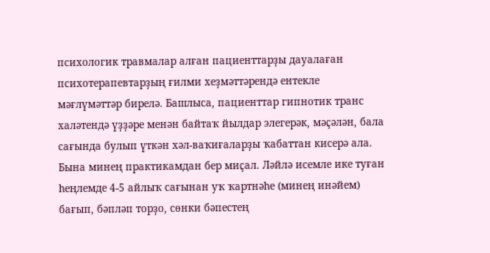психологик травмалар алған пациенттарҙы дауалаған психотерапевтарҙың ғилми хеҙмәттәрендә ентекле мәғлүмәттәр бирелә. Башлыса, пациенттар гипнотик транс халәтендә үҙҙәре менән байтаҡ йылдар элегерәк, мәҫәлән, бала сағында булып үткән хәл-ваҡиғаларҙы ҡабаттан кисерә ала. Бына минең практикамдан бер миҫал. Ләйлә исемле ике туған һеңлемде 4-5 айлыҡ сағынан уҡ ҡартнәһе (минең инәйем) бағып, бәпләп торҙо, сөнки бәпестең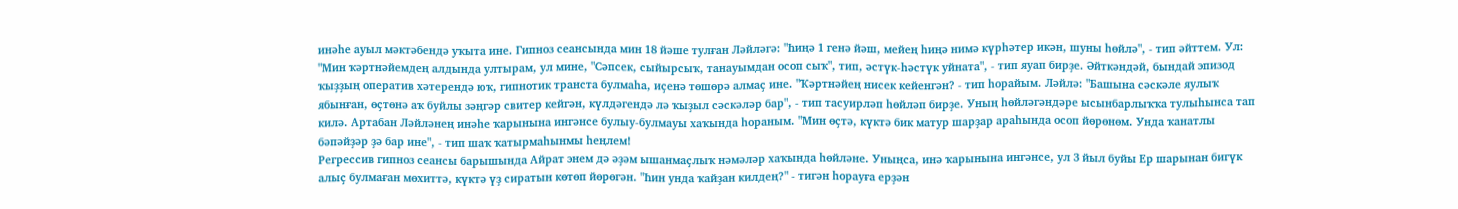инәһе ауыл мәктәбендә уҡыта ине. Гипноз сеансында мин 18 йәше тулған Ләйләгә: "Һиңә 1 генә йәш, мейең һиңә нимә күрһәтер икән, шуны һөйлә", - тип әйттем. Ул: "Мин ҡәртнәйемдең алдында ултырам, ул мине, "Сәпсек, сыйырсыҡ, танауымдан осоп сыҡ", тип, әстүк-һәстүк уйната", - тип яуап бирҙе. Әйткәндәй, бындай эпизод ҡыҙҙың оператив хәтерендә юҡ, гипнотик транста булмаһа, иҫенә төшөрә алмаҫ ине. "Ҡәртнәйең нисек кейенгән? - тип һорайым. Ләйлә: "Башына сәскәле яулыҡ ябынған, өҫтөнә аҡ буйлы зәңгәр свитер кейгән, күлдәгендә лә ҡыҙыл сәскәләр бар", - тип тасуирләп һөйләп бирҙе. Уның һөйләгәндәре ысынбарлыҡҡа тулыһынса тап килә. Артабан Ләйләнең инәһе ҡарынына ингәнсе булыу-булмауы хаҡында һораным. "Мин өҫтә, күктә бик матур шарҙар араһында осоп йөрөнөм. Унда ҡанатлы бәпәйҙәр ҙә бар ине", - тип шаҡ ҡатырмаһынмы һеңлем!
Регрессив гипноз сеансы барышында Айрат энем дә әҙәм ышанмаҫлыҡ нәмәләр хаҡында һөйләне. Уныңса, инә ҡарынына ингәнсе, ул 3 йыл буйы Ер шарынан бигүк алыҫ булмаған мөхиттә, күктә үҙ сиратын көтөп йөрөгән. "Һин унда ҡайҙан килдең?" - тигән һорауға ерҙән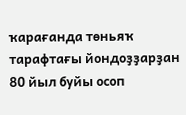ҡарағанда төньяҡ тарафтағы йондоҙҙарҙан 80 йыл буйы осоп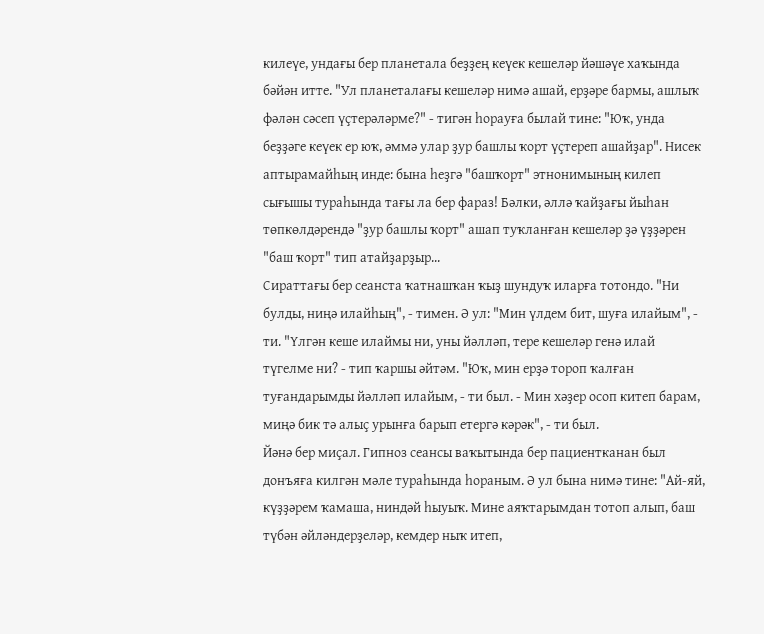килеүе, ундағы бер планетала беҙҙең кеүек кешеләр йәшәүе хаҡында бәйән итте. "Ул планеталағы кешеләр нимә ашай, ерҙәре бармы, ашлыҡ фәлән сәсеп үҫтерәләрме?" - тигән һорауға былай тине: "Юҡ, унда беҙҙәге кеүек ер юҡ, әммә улар ҙур башлы ҡорт үҫтереп ашайҙар". Нисек аптырамайһың инде: бына һеҙгә "башҡорт" этнонимының килеп сығышы тураһында тағы ла бер фараз! Бәлки, әллә ҡайҙағы йыһан төпкөлдәрендә "ҙур башлы ҡорт" ашап туҡланған кешеләр ҙә үҙҙәрен "баш ҡорт" тип атайҙарҙыр...
Сираттағы бер сеанста ҡатнашҡан ҡыҙ шундуҡ иларға тотондо. "Ни булды, ниңә илайһың", - тимен. Ә ул: "Мин үлдем бит, шуға илайым", - ти. "Үлгән кеше илаймы ни, уны йәлләп, тере кешеләр генә илай түгелме ни? - тип ҡаршы әйтәм. "Юҡ, мин ерҙә тороп ҡалған туғандарымды йәлләп илайым, - ти был. - Мин хәҙер осоп китеп барам, миңә бик тә алыҫ урынға барып етергә кәрәк", - ти был.
Йәнә бер миҫал. Гипноз сеансы ваҡытында бер пациентканан был донъяға килгән мәле тураһында һораным. Ә ул бына нимә тине: "Ай-яй, күҙҙәрем ҡамаша, ниндәй һыуыҡ. Мине аяҡтарымдан тотоп алып, баш түбән әйләндерҙеләр, кемдер ныҡ итеп,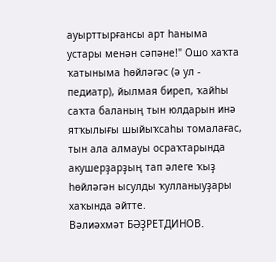ауырттырғансы арт һаныма устары менән сәпәне!" Ошо хаҡта ҡатыныма һөйләгәс (ә ул - педиатр), йылмая биреп, ҡайһы саҡта баланың тын юлдарын инә ятҡылығы шыйыҡсаһы томалағас, тын ала алмауы осраҡтарында акушерҙарҙың тап әлеге ҡыҙ һөйләгән ысулды ҡулланыуҙары хаҡында әйтте.
Вәлиәхмәт БӘҘРЕТДИНОВ.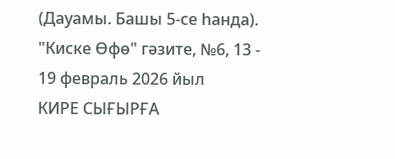(Дауамы. Башы 5-се һанда).
"Киске Өфө" гәзите, №6, 13 - 19 февраль 2026 йыл
КИРЕ СЫҒЫРҒА